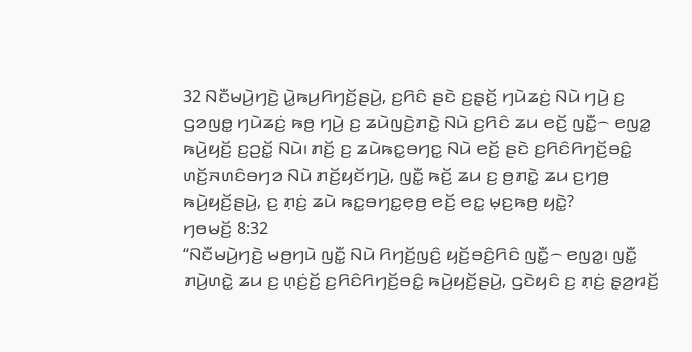32 ꤡꤢꤪꤗꤣꤧ꤬ꤚꤢꤧ꤬ ꤣꤧ꤭ꤒꤣ꤬ꤖꤚꤢꤩ꤬ꤔꤣꤧ꤬, ꤢ꤬ꤖꤢꤨ ꤔꤢꤧ ꤢ꤬ꤔ꤫ꤢꤩ꤬ ꤚꤣꤧꤘꤢꤦ꤬ ꤡꤣꤧ ꤚꤣꤧ꤬ ꤢ꤬ ꤞꤤꤜꤥ꤭ ꤚꤣꤧꤘꤢꤦ꤬ ꤒꤥ꤬ ꤚꤣꤧ꤬ ꤢ꤬ ꤘꤣꤧꤜꤢꤧ꤬ꤊꤢꤧ꤭ ꤡꤣꤧ ꤢ꤬ꤖꤢꤨ ꤘꤣ ꤕꤢꤩ꤬ ꤜꤢꤪ꤭꤮ ꤕꤜꤤ꤭ ꤒꤣꤧ꤬ꤟꤢꤩ꤬ ꤢ꤬ꤑꤢꤩ꤭ ꤡꤣꤧ꤯ ꤊꤢꤩ꤬ ꤢ꤬ ꤘꤣꤧꤒꤢ꤭ꤋꤚꤢ꤭ ꤡꤣꤧ ꤕꤢꤩ꤬ ꤔꤢꤧ ꤢ꤬ꤖꤢꤨꤖꤚꤢꤩ꤬ꤋꤢꤨ꤭ ꤛꤢꤩ꤬ꤏꤛꤢꤨꤋꤚꤤ ꤡꤣꤧ ꤊꤢꤩ꤬ꤟꤢꤩꤚꤣꤧ꤬, ꤜꤢꤪ꤭ ꤒꤢꤩ꤬ ꤘꤣ ꤢ꤬ ꤥ꤬ꤊꤢꤧ꤭ ꤘꤣ ꤢ꤬ꤚꤥ꤬ ꤒꤣꤧ꤬ꤟꤢꤩ꤬ꤔꤣꤧ꤬, ꤢ꤬ ꤊ꤫ꤢꤦ꤬ ꤘꤣꤧ ꤒꤢ꤭ꤋꤚꤢ꤭ꤕ꤫ꤥ꤬ ꤕꤢꤩ꤬ ꤕꤢ꤭ ꤗ꤫ꤢ꤬ꤒꤥ꤬ ꤟꤢꤧ꤭?
ꤚꤥꤗꤢꤩ꤬ 8:32
“ꤡꤢꤪꤗꤣꤧ꤬ꤚꤢꤧ꤬ ꤗꤥ꤬ꤚꤣꤧ ꤜꤢꤪ꤭ ꤡꤣꤧ ꤖꤚꤢꤩ꤬ꤜꤢꤨ꤬ ꤟꤢꤩ꤬ꤋꤢꤨ꤬ꤖꤢꤨ ꤜꤢꤪ꤭꤮ ꤕꤜꤤ꤭꤯ ꤜꤢꤪ꤭ ꤊꤣꤧ꤬ꤛꤢꤧ꤭ ꤘꤣ ꤢ꤬ ꤛ꤫ꤢꤦ꤬ꤢꤩ꤬ ꤢ꤬ꤖꤢꤨꤖꤚꤢꤩ꤬ꤋꤢꤨ꤭ ꤒꤣꤧ꤬ꤟꤢꤩ꤬ꤔꤣꤧ꤬, ꤞꤢꤧꤟꤢꤨ ꤢ꤬ ꤊ꤫ꤢꤦ꤬ ꤔ꤫ꤤ꤬ꤙꤢꤩ꤬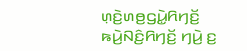ꤛ꤫ꤢꤧ꤬ꤛꤥ꤬ꤞꤣꤧ꤭ꤖꤚꤢꤩ꤬ ꤒꤣꤧ꤬ꤡꤢꤨ꤬ꤖꤚꤢꤩ꤬ ꤚꤣꤧ꤬ ꤢ꤬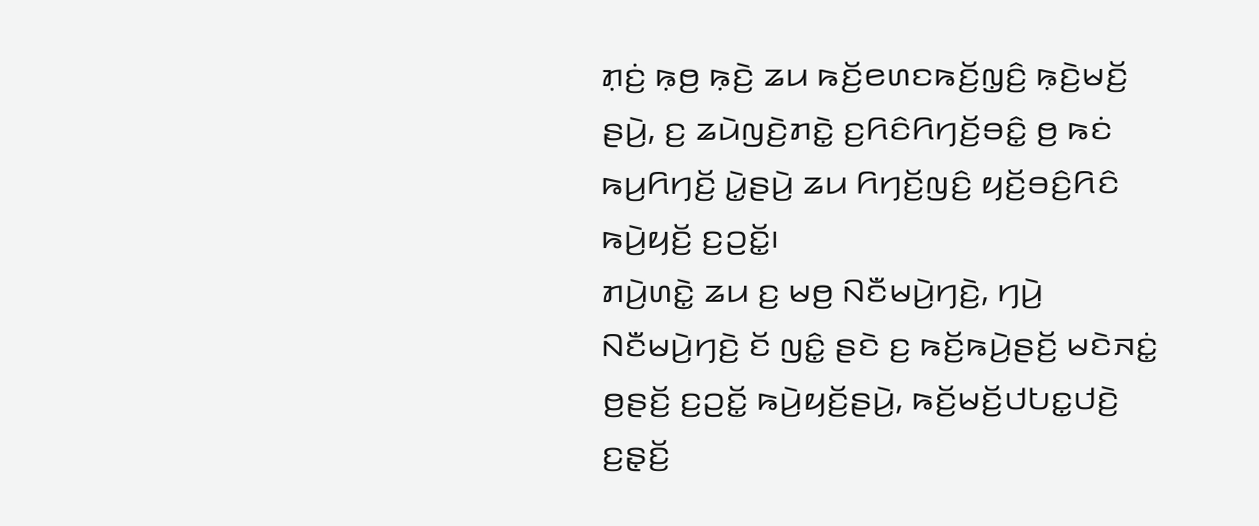ꤊ꤫ꤢꤦ꤬ ꤒ꤫ꤥ꤬ ꤒ꤫ꤢꤧ꤬ ꤘꤣ ꤒꤢꤩ꤬ꤕꤛꤢꤒꤢꤩ꤬ꤜ꤫ꤢꤨ꤬ ꤒ꤫ꤢꤧ꤬ꤗꤢꤩ꤬ ꤔꤣꤧ꤬, ꤢ꤬ ꤘꤣꤧꤜꤢꤧ꤬ꤊꤢꤧ꤭ ꤢ꤬ꤖꤢꤨꤖꤚꤢꤩ꤬ꤋꤢꤨ꤭ ꤥ꤬ ꤒꤢꤦ ꤒꤣ꤬ꤖꤚꤢꤩ꤬ ꤣꤧ꤭ꤔꤣꤧ꤬ ꤘꤣ ꤖꤚꤢꤩ꤬ꤜꤢꤨ꤬ ꤟꤢꤩ꤬ꤋꤢꤨ꤬ꤖꤢꤨ ꤒꤣꤧ꤬ꤟꤢꤩ꤬ ꤢ꤬ꤑꤢꤩ꤭꤯
ꤊꤣꤧ꤬ꤛꤢꤧ꤭ ꤘꤣ ꤢ꤬ ꤗꤥ꤬ ꤡꤢꤪꤗꤣꤧ꤬ꤚꤢꤧ꤬, ꤚꤣꤧ꤬ ꤡꤢꤪꤗꤣꤧ꤬ꤚꤢꤧ꤬ ꤢꤩ ꤜꤢꤨ꤭ ꤔꤢꤧ ꤢ꤬ ꤒꤢꤩ꤬ꤒꤣꤧ꤬ꤔꤢꤩ꤬ ꤗꤢꤧꤏꤢꤦ꤭ ꤥ꤬ꤔꤢꤩ꤬ ꤢ꤬ꤑꤢꤩ꤭ ꤒꤣꤧ꤬ꤟꤢꤩ꤬ꤔꤣꤧ꤬, ꤒꤢꤩ꤬ꤗꤢꤩ꤬ꤓꤝꤢ꤭ꤓꤢꤧ꤬ ꤢ꤬ꤔ꤫ꤢꤩ꤬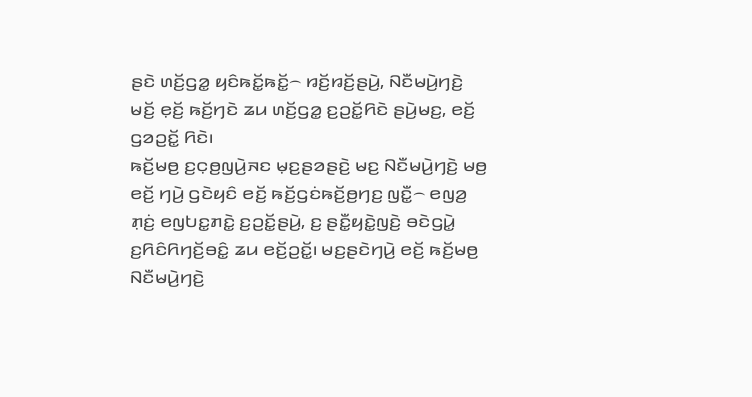ꤔꤢꤧ ꤛꤢꤩ꤬ꤞꤤ꤭ ꤟꤢꤨꤒꤢꤩ꤭ꤒꤢꤩ꤭꤮ ꤙꤢꤩ꤬ꤙꤢꤩ꤬ꤔꤣꤧ꤬, ꤡꤢꤪꤗꤣꤧ꤬ꤚꤢꤧ꤬ ꤗꤢꤩ꤬ ꤕ꤫ꤢꤩ꤬ ꤒꤢꤩ꤬ꤚꤢꤧ ꤘꤣ ꤛꤢꤩ꤬ꤞꤤ꤭ ꤢ꤬ꤑꤢꤩ꤭ꤖꤢꤧ ꤔꤣꤧ꤬ꤗꤢ꤬, ꤕꤢꤩ꤬ ꤞꤤꤑꤢꤩ꤭ ꤖꤢꤧ꤯
ꤒꤢꤩ꤬ꤗꤥ꤬ ꤢ꤬ꤍ꤫ꤥ꤬ꤜꤣꤧ꤬ꤏꤢ ꤗ꤫ꤢ꤬ꤔꤤꤔꤢꤧ꤬ ꤗꤢ꤬ ꤡꤢꤪꤗꤣꤧ꤬ꤚꤢꤧ꤬ ꤗꤥ꤬ ꤕꤢꤩ꤬ ꤚꤣꤧ꤬ ꤞꤢꤧꤟꤢꤨ ꤕꤢꤩ꤬ ꤒꤢꤩ꤬ꤞꤢꤦꤒꤢꤩ꤬ꤥ꤬ꤚꤢ꤬ ꤜꤢꤪ꤭꤮ ꤕꤜꤤ꤬ ꤊ꤫ꤢꤦ꤬ ꤕꤜꤝꤢ꤭ꤊꤢꤧ꤭ ꤢ꤬ꤑꤢꤩ꤭ꤔꤣꤧ꤬, ꤢ꤬ ꤔꤢꤪ꤭ꤟꤢꤧ꤭ꤜꤢꤧ꤬ ꤋꤢꤧꤞꤣꤧ꤭ ꤢ꤬ꤖꤢꤨꤖꤚꤢꤩ꤬ꤋꤢꤨ꤭ ꤘꤣ ꤕꤢꤩ꤬ꤑꤢꤩ꤭꤯ ꤗꤢ꤬ꤔꤢꤧꤚꤣꤧ꤬ ꤕꤢꤩ꤬ ꤒꤢꤩ꤬ꤗꤥ꤬ ꤡꤢꤪꤗꤣꤧ꤬ꤚꤢꤧ꤬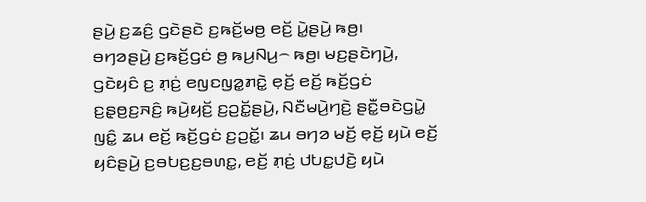ꤔꤣꤧ꤬ ꤢ꤬ꤘꤢꤨ꤬ ꤞꤢꤧꤔꤢꤧ ꤢ꤬ꤒꤢꤩ꤬ꤗꤥ꤬ ꤕꤢꤩ꤬ ꤣꤧ꤭ꤔꤣꤧ꤬ ꤒꤥ꤬꤯
ꤋꤚꤤꤔꤣꤧ꤬ ꤢ꤬ꤒꤢꤩ꤬ꤞꤢꤦ ꤥ꤬ ꤒꤣ꤬ꤡꤣ꤬꤮ ꤒꤥ꤬꤯ ꤗꤢ꤬ꤔꤢꤧꤚꤣꤧ꤬, ꤞꤢꤧꤟꤢꤨ ꤢ꤬ ꤊ꤫ꤢꤦ꤬ ꤕꤜꤢꤜꤤ꤭ꤊꤢꤧ꤭ ꤕ꤫ꤢꤩ꤬ ꤕꤢꤩ꤬ ꤒꤢꤩ꤬ꤞꤢꤦ ꤢ꤬ꤔ꤫ꤥ꤬ꤢ꤬ꤏꤢꤨ꤬ ꤒꤣꤧ꤬ꤟꤢꤩ꤬ ꤢ꤬ꤑꤢꤩ꤭ꤔꤣꤧ꤬, ꤡꤢꤪꤗꤣꤧ꤬ꤚꤢꤧ꤬ ꤔꤢꤪ꤭ꤋꤢꤧꤞꤣꤧ꤭ ꤜꤢꤨ꤭ ꤘꤣ ꤕꤢꤩ꤬ ꤒꤢꤩ꤬ꤞꤢꤦ ꤢ꤬ꤑꤢꤩ꤭꤯ ꤘꤣ ꤋꤚꤤ ꤗꤢꤩ꤬ ꤕ꤫ꤢꤩ꤬ ꤟꤣꤧ ꤕꤢꤩ꤬ ꤟꤢꤨꤔꤣꤧ꤬ ꤢ꤬ꤋꤝꤢ꤬ꤢ꤬ꤋꤛꤢ꤭, ꤕꤢꤩ꤬ ꤊ꤫ꤢꤦ꤬ ꤓꤝꤢ꤭ꤓꤢꤧ꤬ ꤟꤣꤧ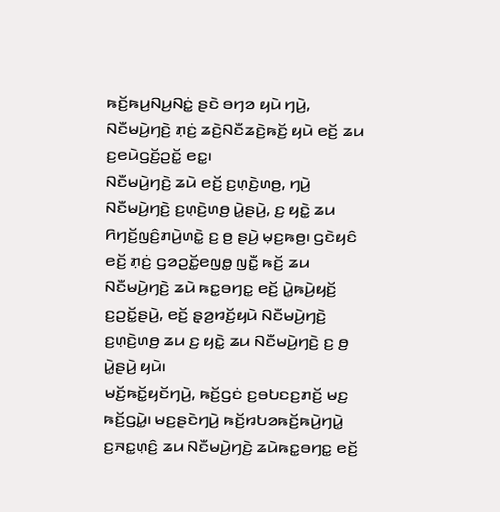ꤒꤢꤩ꤬ꤒꤣ꤬ꤡꤣ꤬ꤡꤢꤦ꤭ ꤔꤢꤧ ꤋꤚꤤ ꤟꤣꤧ ꤚꤣꤧ꤬, ꤡꤢꤪꤗꤣꤧ꤬ꤚꤢꤧ꤬ ꤊ꤫ꤢꤦ꤬ ꤘꤢꤧ꤬ꤡꤢꤪꤘꤢꤧ꤬ꤒꤢꤩ꤬ ꤟꤣꤧ ꤕꤢꤩ꤬ ꤘꤣ ꤢ꤬ꤕꤣꤧꤞꤢꤩ꤬ꤑꤢꤩ꤭ ꤕꤢ꤭꤯
ꤡꤢꤪꤗꤣꤧ꤬ꤚꤢꤧ꤬ ꤘꤣꤧ ꤕꤢꤩ꤬ ꤢ꤬ꤛ꤫ꤢꤧ꤬ꤛꤥ꤬, ꤚꤣꤧ꤬ ꤡꤢꤪꤗꤣꤧ꤬ꤚꤢꤧ꤬ ꤢ꤬ꤛ꤫ꤢꤧ꤬ꤛꤥ꤬ ꤣꤧ꤭ꤔꤣꤧ꤬, ꤢ꤬ ꤟꤢꤧ꤭ ꤘꤣ ꤖꤚꤢꤩ꤬ꤜꤢꤨ꤬ꤊꤣꤧ꤬ꤛꤢꤧ꤭ ꤢ꤬ ꤥ꤬ ꤔꤣꤧ꤬ ꤗ꤫ꤢ꤬ꤒꤥ꤬꤯ ꤞꤢꤧꤟꤢꤨ ꤕꤢꤩ꤬ ꤊ꤫ꤢꤦ꤬ ꤞꤤꤑꤢꤩ꤭ꤕꤜꤥ꤭ ꤜꤢꤪ꤭ ꤒꤢꤩ꤬ ꤘꤣ ꤡꤢꤪꤗꤣꤧ꤬ꤚꤢꤧ꤬ ꤘꤣꤧ ꤒꤢ꤭ꤋꤚꤢ꤭ ꤕꤢꤩ꤬ ꤣꤧ꤭ꤒꤣꤧ꤬ꤟꤢꤩ꤬ ꤢ꤬ꤑꤢꤩ꤭ꤔꤣꤧ꤬, ꤕꤢꤩ꤬ ꤔ꤫ꤤ꤬ꤙꤢꤩ꤬ꤟꤣꤧ ꤡꤢꤪꤗꤣꤧ꤬ꤚꤢꤧ꤬ ꤢ꤬ꤛ꤫ꤢꤧ꤬ꤛꤥ꤬ ꤘꤣ ꤢ꤬ ꤟꤢꤧ꤭ ꤘꤣ ꤡꤢꤪꤗꤣꤧ꤬ꤚꤢꤧ꤬ ꤢ꤬ ꤥ꤬ ꤣꤧ꤭ꤔꤣꤧ꤬ ꤟꤣꤧ꤯
ꤗꤢꤩ꤬ꤒꤢꤩ꤭ꤟꤢꤩꤚꤣꤧ꤬, ꤒꤢꤩ꤬ꤞꤢꤦ ꤢ꤬ꤋꤝꤢꤢ꤬ꤊꤢꤩ꤬ ꤗꤢ꤬ ꤒꤢꤩ꤬ꤞꤣꤧ꤭꤯ ꤗꤢ꤬ꤔꤢꤧꤚꤣꤧ꤬ ꤒꤢꤩ꤬ꤙꤝꤤꤒꤢꤩ꤬ꤒꤣꤧ꤬ꤚꤣꤧ꤭ ꤢ꤬ꤏꤢ꤭ꤛ꤫ꤢꤨ꤬ ꤘꤣ ꤡꤢꤪꤗꤣꤧ꤬ꤚꤢꤧ꤬ ꤘꤣꤧꤒꤢ꤭ꤋꤚꤢ꤭ ꤕꤢꤩ꤬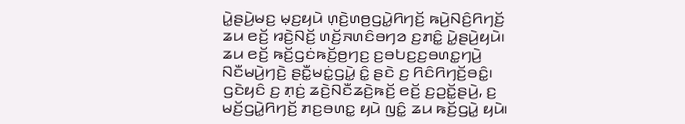ꤣꤧ꤭ꤔꤣꤧ꤬ꤗꤢ꤬ ꤗ꤫ꤢ꤬ꤟꤣꤧ ꤛ꤫ꤢꤧ꤬ꤛꤥ꤬ꤞꤣꤧ꤭ꤖꤚꤢꤩ꤬ ꤒꤣꤧ꤬ꤡꤢꤨ꤬ꤖꤚꤢꤩ꤬ ꤘꤣ ꤕꤢꤩ꤬ ꤙꤢꤧ꤬ꤡꤢꤩ꤬ ꤛꤢꤩ꤬ꤏꤛꤢꤨꤋꤚꤤ ꤢ꤬ꤊꤢꤨ꤭ ꤣꤧ꤭ꤔꤣꤧ꤬ꤟꤣꤧ꤯
ꤘꤣ ꤕꤢꤩ꤬ ꤒꤢꤩ꤬ꤞꤢꤦꤒꤢꤩ꤬ꤥ꤬ꤚꤢ꤬ ꤢ꤬ꤋꤝꤢ꤬ꤢ꤬ꤋꤛꤢ꤭ꤚꤣꤧ꤬ ꤡꤢꤪꤗꤣꤧ꤬ꤚꤢꤧ꤬ ꤔꤢꤪ꤭ꤗꤢꤦ꤭ꤞꤣꤧ꤭ ꤢꤨ꤭ ꤔꤢꤧ ꤢ꤬ ꤖꤢꤨꤖꤚꤢꤩ꤬ꤋꤢꤨ꤭꤯ ꤞꤢꤧꤟꤢꤨ ꤢ꤬ ꤊ꤫ꤢꤦ꤬ ꤘꤢꤧ꤬ꤡꤢꤪꤘꤢꤧ꤬ꤒꤢꤩ꤬ ꤕꤢꤩ꤬ ꤢ꤬ꤑꤢꤩ꤭ꤔꤣꤧ꤬, ꤢ꤬ ꤗꤢꤩ꤬ꤞꤣꤧ꤭ꤖꤚꤢꤩ꤬ ꤊꤢ꤬ꤋꤛꤢ꤭ ꤟꤣꤧ ꤜꤢꤨ꤭ ꤘꤣ ꤒꤢꤩ꤬ꤞꤣꤧ꤭ ꤟꤣꤧ꤯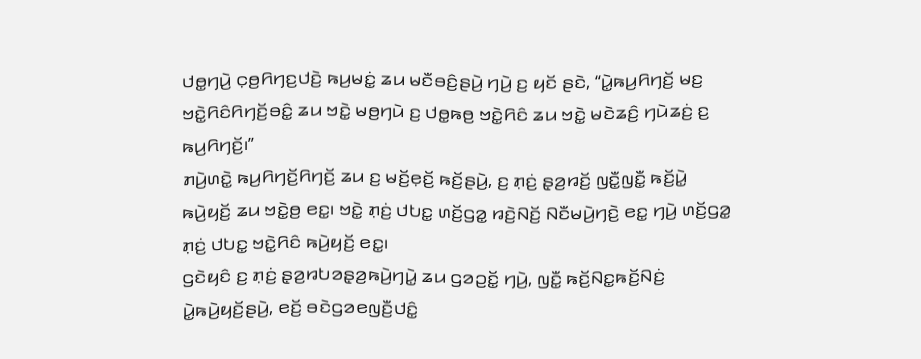ꤓꤥ꤭ꤚꤣꤧ꤬ ꤍ꤫ꤥ꤬ꤖꤚꤢ꤬ꤓꤢꤧ꤬ ꤒꤣ꤬ꤗꤢꤦ꤭ ꤘꤣ ꤗꤢꤪꤋꤢꤨ꤬ꤔꤣꤧ꤬ ꤚꤣꤧ꤬ ꤢ꤬ ꤟꤢꤩ ꤔꤢꤧ, “ꤣꤧ꤭ꤒꤣ꤬ꤖꤚꤢꤩ꤬ ꤗꤢ꤬ ꤠꤢꤧ꤭ꤖꤢꤨꤖꤚꤢꤩ꤬ꤋꤢꤨ꤭ ꤘꤣ ꤠꤢꤧ꤭ ꤗꤥ꤬ꤚꤣꤧ ꤢ꤬ ꤓꤥ꤭ꤒꤥ꤬ ꤠꤢꤧ꤭ꤖꤢꤨ ꤘꤣ ꤠꤢꤧ꤭ ꤗꤢꤧꤘꤢꤨ꤬ ꤚꤣꤧꤘꤢꤦ꤬ ꤢ꤬ ꤒꤣ꤬ꤖꤚꤢꤩ꤬꤯”
ꤊꤣꤧ꤬ꤛꤢꤧ꤭ ꤒꤣ꤬ꤖꤚꤢꤩ꤬ꤖꤚꤢꤩ꤬ ꤘꤣ ꤢ꤬ ꤗꤢꤩ꤬ꤕ꤫ꤢꤩ꤬ ꤒꤢꤩ꤬ꤔꤣꤧ꤬, ꤢ꤬ ꤊ꤫ꤢꤦ꤬ ꤔ꤫ꤤ꤬ꤙꤢꤩ꤬ ꤜꤢꤪ꤭ꤜꤢꤪ꤭ ꤒꤢꤩ꤬ꤣꤧ꤭ ꤒꤣꤧ꤬ꤟꤢꤩ꤬ ꤘꤣ ꤠꤢꤧ꤭ꤥ꤬ ꤕꤢ꤭꤯ ꤠꤢꤧ꤭ ꤊ꤫ꤢꤦ꤬ ꤓꤝꤢ꤭ ꤛꤢꤩ꤬ꤞꤤ꤭ ꤙꤢꤧ꤬ꤡꤢꤩ꤬ ꤡꤢꤪꤗꤣꤧ꤬ꤚꤢꤧ꤬ ꤕꤢ꤭ ꤚꤣꤧ꤬ ꤛꤢꤩ꤬ꤞꤤ꤭ ꤊ꤫ꤢꤦ꤬ ꤓꤝꤢ꤭ ꤠꤢꤧ꤭ꤖꤢꤨ ꤒꤣꤧ꤬ꤟꤢꤩ꤬ ꤕꤢ꤭꤯
ꤞꤢꤧꤟꤢꤨ ꤢ꤬ ꤊ꤫ꤢꤦ꤬ ꤔ꤫ꤤ꤬ꤙꤝꤤꤔ꤫ꤤ꤬ꤒꤣꤧ꤬ꤚꤣꤧ꤭ ꤘꤣ ꤞꤤꤑꤢꤩ꤭ ꤚꤣꤧ꤬, ꤜꤢꤪ꤭ ꤒꤢꤩ꤬ꤡꤢ꤭ꤒꤢꤩ꤬ꤡꤢꤦ꤬ ꤣꤧ꤭ꤒꤣꤧ꤬ꤟꤢꤩ꤬ꤔꤣꤧ꤬, ꤕꤢꤩ꤬ ꤋꤢꤧꤞꤤꤕꤜꤢꤪ꤬ꤓꤢꤨ꤭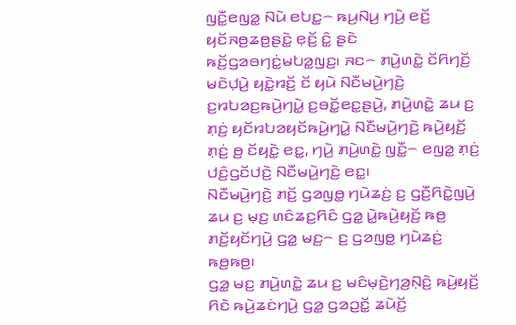ꤜꤢꤪ꤭ꤕꤜꤤ꤭ ꤡꤣꤧ ꤕꤝꤢ꤭꤮ ꤒꤣ꤬ꤡꤣ꤬ ꤚꤣꤧ꤬ ꤕꤢꤩ꤬ ꤟꤢꤩꤏꤥ꤬ꤘꤥ꤬ꤔꤢꤧ꤭ ꤕ꤫ꤢꤩ꤬ ꤢꤨ꤭ ꤔꤢꤧ ꤒꤢꤩ꤬ꤞꤤꤋꤚꤢꤦ꤭ꤗꤝꤤ꤭ꤜꤢ꤬꤯ ꤏꤢ꤮ ꤊꤣꤧ꤬ꤛꤢꤧ꤭ ꤢꤩꤖꤚꤢꤩ꤬ ꤗꤢꤧꤓ꤫ꤣꤧ꤬ ꤟꤢꤧ꤭ꤙꤢꤩ꤬ ꤢꤩ ꤟꤣꤧ ꤡꤢꤪꤗꤣꤧ꤬ꤚꤢꤧ꤬ ꤢ꤬ꤙꤝꤤꤢ꤬ꤒꤣꤧ꤬ꤚꤣꤧ꤭ ꤢ꤬ꤋꤢꤩ꤭ꤕꤢ꤭ꤔꤣꤧ꤬, ꤊꤣꤧ꤬ꤛꤢꤧ꤭ ꤘꤣ ꤢ꤬ ꤊ꤫ꤢꤦ꤬ ꤟꤢꤩꤙꤝꤤꤟꤢꤩꤒꤣꤧ꤬ꤚꤣꤧ꤭ ꤡꤢꤪꤗꤣꤧ꤬ꤚꤢꤧ꤬ ꤒꤣꤧ꤬ꤟꤢꤩ꤬ ꤊ꤫ꤢꤦ꤬ ꤥ꤬ ꤢꤩꤟꤢꤧ꤭ ꤕꤢ꤭, ꤚꤣꤧ꤬ ꤊꤣꤧ꤬ꤛꤢꤧ꤭ ꤜꤢꤪ꤭꤮ ꤕꤜꤤ꤭ ꤊ꤫ꤢꤦ꤬ ꤓꤢꤨ꤬ꤞꤢꤩꤓꤢꤧ꤬ ꤡꤢꤪꤗꤣꤧ꤬ꤚꤢꤧ꤬ ꤕꤢ꤭꤯
ꤡꤢꤪꤗꤣꤧ꤬ꤚꤢꤧ꤬ ꤊꤢꤩ꤬ ꤞꤤꤜꤥ꤭ ꤚꤣꤧꤘꤢꤦ꤬ ꤢ꤬ ꤞꤢꤪ꤬ꤖꤢꤧ꤭ꤜꤣꤧ꤬ ꤘꤣ ꤢ꤬ ꤗ꤫ꤢ꤬ ꤛꤢꤨꤘꤢ꤬ꤖꤢꤨ ꤞꤤ꤭ ꤣꤧ꤭ꤒꤣꤧ꤬ꤟꤢꤩ꤬ ꤒꤥ꤬ ꤊꤢꤩ꤬ꤟꤢꤩꤚꤣꤧ꤬ ꤞꤤ꤭ ꤗꤢ꤬꤮ ꤢ꤬ ꤞꤤꤜꤥ꤭ ꤚꤣꤧꤘꤢꤦ꤬ ꤒꤥ꤬ꤒꤥ꤬꤯
ꤞꤤ꤭ ꤗꤢ꤬ ꤊꤣꤧ꤬ꤛꤢꤧ꤭ ꤘꤣ ꤢ꤬ ꤗꤢꤨꤗ꤫ꤢꤧ꤬ꤚꤤ꤬ꤡ꤫ꤢꤧ꤬ ꤒꤣꤧ꤬ꤟꤢꤩ꤬ ꤖꤢꤧ ꤒꤣꤧ꤬ꤘꤢꤦꤚꤣꤧ꤬ ꤞꤤ꤭ ꤞꤤꤑꤢꤩ꤭ ꤘꤣꤧꤢꤩ꤬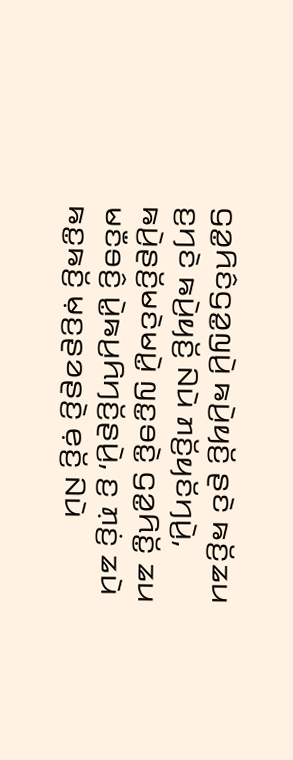ꤞꤤ꤭ꤖꤢꤨꤞꤤ꤭ꤜꤣꤧ꤬ ꤒꤣꤧ꤬ꤟꤢꤩ꤬ ꤔꤢꤧ ꤒꤢꤩ꤬ꤘꤣ ꤢ꤬ꤚꤢꤧ ꤒꤣꤧ꤬ꤟꤢꤩ꤬ ꤡꤣꤧ ꤊꤢꤩ꤬ꤟꤢꤩꤚꤣꤧ꤬, ꤒꤣꤧ꤬ꤔꤢꤩ꤬ꤗꤢꤧꤗꤣꤧ꤭ ꤜꤢ꤭ꤋꤢꤧ꤭ ꤞꤤ꤭ꤖꤢꤩ꤭ ꤘꤣ ꤗꤢꤪꤋꤢꤨ꤬ ꤣꤧ꤭ꤒꤣ꤬ꤖꤚꤢꤩ꤬ꤔꤣꤧ꤬, ꤢ꤬ ꤊ꤫ꤢꤦ꤬ ꤘꤣꤧ ꤒꤢ꤭ꤒꤢꤩ꤬ ꤗ꤫ꤢ꤬ꤔꤤꤔꤢꤧ꤬ ꤕ꤫ꤢꤩ꤬ ꤡꤣꤧ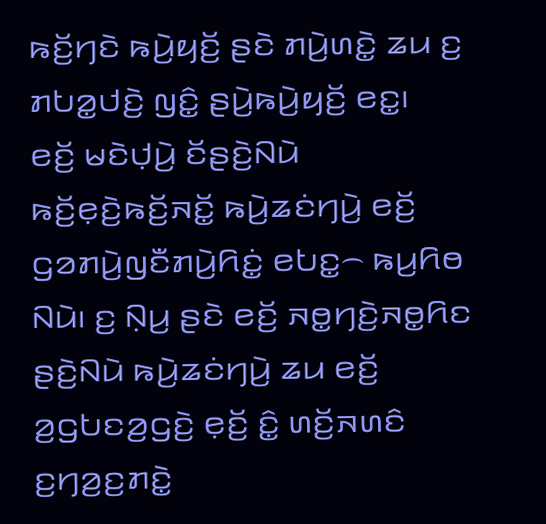ꤒꤢꤩ꤬ꤚꤢꤧ ꤒꤣꤧ꤬ꤟꤢꤩ꤬ ꤔꤢꤧ ꤊꤣꤧ꤬ꤛꤢꤧ꤭ ꤘꤣ ꤢ꤬ ꤊꤝꤤ꤭ꤓꤢꤧ꤬ ꤜꤢꤨ꤭ ꤔꤣꤧ꤬ꤒꤣꤧ꤬ꤟꤢꤩ꤬ ꤕꤢ꤭꤯
ꤕꤢꤩ꤬ ꤗꤢꤧꤓ꤫ꤣꤧ꤬ ꤢꤩꤔꤢꤧ꤬ꤡꤣꤧ ꤒꤢꤩ꤬ꤕ꤫ꤢꤧ꤬ꤒꤢꤩ꤬ꤏꤢꤩ꤭ ꤒꤣꤧ꤬ꤘꤢꤦꤚꤣꤧ꤬ ꤕꤢꤩ꤬ ꤞꤤꤊꤣꤧ꤬ꤜꤢꤪꤊꤣꤧ꤬ꤖꤢꤦ꤭ ꤕꤝꤢ꤭꤮ ꤒꤣ꤬ꤖꤥ ꤡꤣꤧ꤯ ꤢ꤬ ꤡ꤫ꤣ꤬ ꤔꤢꤧ ꤕꤢꤩ꤬ ꤏꤥ꤭ꤚꤢꤧ꤬ꤏꤥ꤭ꤖꤢ ꤔꤢꤧ꤬ꤡꤣꤧ ꤒꤣꤧ꤬ꤘꤢꤦꤚꤣꤧ꤬ ꤘꤣ ꤕꤢꤩ꤬ ꤤ꤬ꤞꤝꤢꤤ꤬ꤞꤢꤧ꤬ ꤕ꤫ꤢꤩ꤬ ꤢꤨ꤭ ꤛꤢꤩ꤬ꤏꤛꤢꤨ ꤢ꤬ꤚꤤ꤬ꤢ꤬ꤊꤢꤧ꤭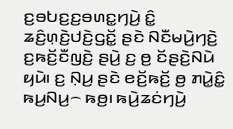ꤢ꤬ꤋꤝꤢ꤬ꤢ꤬ꤋꤛꤢ꤭ꤚꤣꤧ꤬ ꤢꤨ꤭ ꤘꤢꤨ꤬ꤛ꤫ꤢꤧ꤬ꤓꤢꤧ꤬ꤞꤢꤩ꤭ ꤔꤢꤧ ꤡꤢꤪꤗꤣꤧ꤬ꤚꤢꤧ꤬ ꤢ꤬ꤒꤢꤩ꤬ꤢꤪꤜꤢꤧ꤬ ꤔꤣꤧ꤬ ꤢ꤬ ꤥ꤬ ꤢꤩꤔꤢꤧ꤬ꤡꤣꤧ ꤟꤣꤧ꤯ ꤢ꤬ ꤡ꤫ꤣ꤬ ꤔꤢꤧ ꤕꤢꤩ꤬ꤒꤢꤩ꤬ ꤥ꤬ ꤊꤣꤧ꤭ꤢꤨ꤭ ꤒꤣ꤬ꤡꤣ꤬꤮ ꤒꤥ꤬꤯ ꤒꤣꤧ꤬ꤘꤢꤦꤚꤣꤧ꤬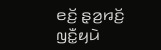ꤕꤢꤩ꤬ ꤔ꤫ꤤ꤬ꤙꤢꤩ꤬ ꤜꤢꤪ꤭ꤟꤣꤧ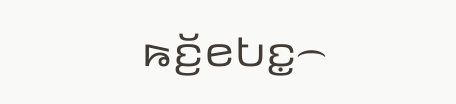ꤒꤢꤩ꤬ꤕꤝꤢ꤭꤮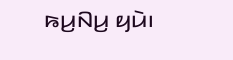ꤒꤣ꤬ꤡꤣ꤬ ꤟꤣꤧ꤯